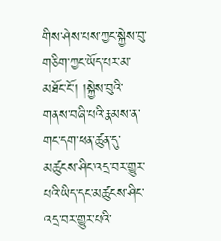གིས་ཤེས་པས་ཀྱང་སྐྱེས་བུ་གཅིག་ཀྱང་ཡོད་པར་མ་མཐོང་ངོ་། །སྐྱེས་བུའི་གནས་བཞི་པའི་རྣམས་ན་གང་དག་ཕན་ཚུན་དུ་མཚུངས་ཤིང་འདྲ་བར་གྱུར་པའི་ཡིད་དང་མཚུངས་ཤིང་འདྲ་བར་གྱུར་པའི་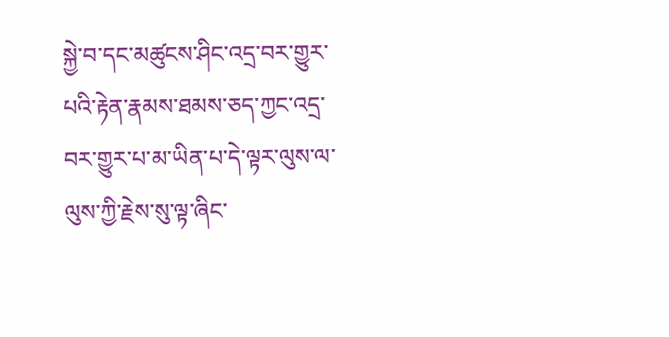སྐྱེ་བ་དང་མཚུངས་ཤིང་འདྲ་བར་གྱུར་པའི་རྟེན་རྣམས་ཐམས་ཅད་ཀྱང་འདྲ་བར་གྱུར་པ་མ་ཡིན་པ་དེ་ལྟར་ལུས་ལ་ལུས་ཀྱི་རྗེས་སུ་ལྟ་ཞིང་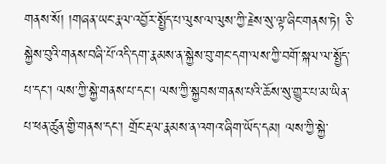གནས་སོ། །གཞན་ཡང་རྣལ་འབྱོར་སྤྱོད་པ་ལུས་ལ་ལུས་ཀྱི་རྗེས་སུ་ལྟ་ཞིང་གནས་ཏེ། ཅི་སྐྱེས་བུའི་གནས་བཞི་པོ་འདི་དག་རྣམས་ན་སྐྱེས་བུ་གང་དག་ལས་ཀྱི་བགོ་སྐལ་ལ་སྤྱོད་པ་དང་། ལས་ཀྱི་སྐྱེ་གནས་པ་དང་། ལས་ཀྱི་སྐྱབས་གནས་པའི་ཆོས་སུ་གྱུར་པ་མ་ཡིན་པ་ཕན་ཚུན་གྱི་གནས་དང་། གྲོང་རྡལ་རྣམས་ན་འགའ་ཞིག་ཡོད་དམ། ལས་ཀྱི་སྐྱེ་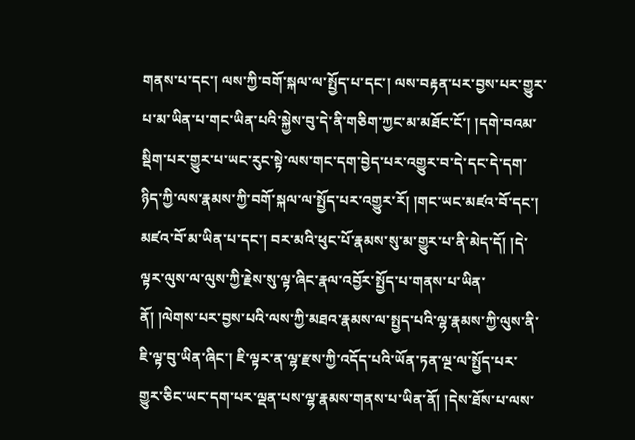གནས་པ་དང་། ལས་ཀྱི་བགོ་སྐལ་ལ་སྤྱོད་པ་དང་། ལས་བརྟན་པར་བྱས་པར་གྱུར་པ་མ་ཡིན་པ་གང་ཡིན་པའི་སྐྱེས་བུ་དེ་ནི་གཅིག་ཀྱང་མ་མཐོང་ངོ་། །དགེ་བའམ་སྡིག་པར་གྱུར་པ་ཡང་རུང་སྟེ་ལས་གང་དག་བྱེད་པར་འགྱུར་བ་དེ་དང་དེ་དག་ཉིད་ཀྱི་ལས་རྣམས་ཀྱི་བགོ་སྐལ་ལ་སྤྱོད་པར་འགྱུར་རོ། །གང་ཡང་མཛའ་བོ་དང་། མཛའ་བོ་མ་ཡིན་པ་དང་། བར་མའི་ཕུང་པོ་རྣམས་སུ་མ་གྱུར་པ་ནི་མེད་དོ། །དེ་ལྟར་ལུས་ལ་ལུས་ཀྱི་རྗེས་སུ་ལྟ་ཞིང་རྣལ་འབྱོར་སྤྱོད་པ་གནས་པ་ཡིན་ནོ། །ལེགས་པར་བྱས་པའི་ལས་ཀྱི་མཐའ་རྣམས་ལ་སྤྱད་པའི་ལྷ་རྣམས་ཀྱི་ལུས་ནི་ཇི་ལྟ་བུ་ཡིན་ཞིང་། ཇི་ལྟར་ན་ལྷ་རྫས་ཀྱི་འདོད་པའི་ཡོན་ཏན་ལྔ་ལ་སྤྱོད་པར་གྱུར་ཅིང་ཡང་དག་པར་ལྡན་པས་ལྷ་རྣམས་གནས་པ་ཡིན་ནོ། །དེས་ཐོས་པ་ལས་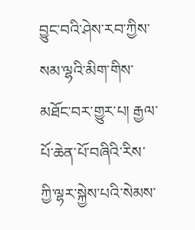བྱུང་བའི་ཤེས་རབ་ཀྱིས་སམ་ལྷའི་མིག་གིས་མཐོང་བར་གྱུར་པ། རྒྱལ་པོ་ཆེན་པོ་བཞིའི་རིས་ཀྱི་ལྷར་སྐྱེས་པའི་སེམས་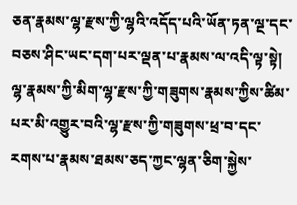ཅན་རྣམས་ལྷ་རྫས་ཀྱི་ལྷའི་འདོད་པའི་ཡོན་ཏན་ལྔ་དང་བཅས་ཤིང་ཡང་དག་པར་ལྡན་པ་རྣམས་ལ་འདི་ལྟ་སྟེ། ལྷ་རྣམས་ཀྱི་མིག་ལྷ་རྫས་ཀྱི་གཟུགས་རྣམས་ཀྱིས་ཚིམ་པར་མི་འགྱུར་བའི་ལྷ་རྫས་ཀྱི་གཟུགས་ཕྲ་བ་དང་རགས་པ་རྣམས་ཐམས་ཅད་ཀྱང་ལྷན་ཅིག་སྐྱེས་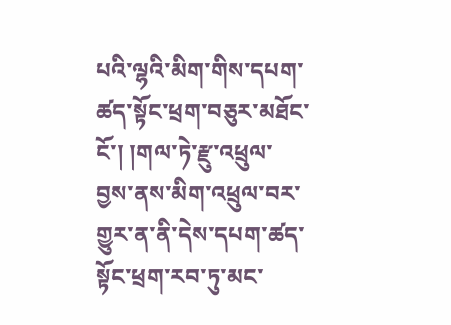པའི་ལྷའི་མིག་གིས་དཔག་ཚད་སྟོང་ཕྲག་བཅུར་མཐོང་ངོ་། །གལ་ཏེ་རྫུ་འཕྲུལ་བྱས་ནས་མིག་འཕྲུལ་བར་གྱུར་ན་ནི་དེས་དཔག་ཚད་སྟོང་ཕྲག་རབ་ཏུ་མང་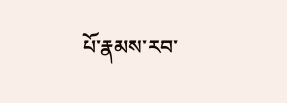པོ་རྣམས་རབ་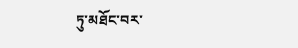ཏུ་མཐོང་བར་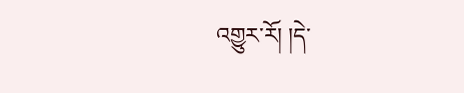འགྱུར་རོ། །དེ་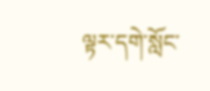ལྟར་དགེ་སློང་